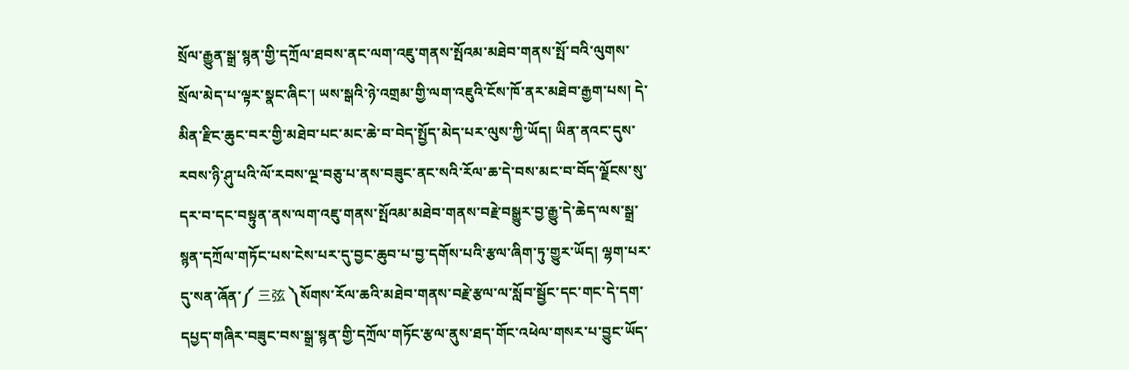སྲོལ་རྒྱུན་སྒྲ་སྙན་གྱི་དཀྲོལ་ཐབས་ནང་ལག་འཇུ་གནས་སྤོའམ་མཐེབ་གནས་སྤོ་བའི་ལུགས་སྲོལ་མེད་པ་ལྟར་སྣང་ཞིང་། ཡས་སྒའི་ཉེ་འགྲམ་གྱི་ལག་འཇུའི་ངོས་ཁོ་ནར་མཐེབ་རྒྱག་པས། དེ་མིན་རྫིང་ཆུང་བར་གྱི་མཐེབ་པང་མང་ཆེ་བ་བེད་སྤྱོད་མེད་པར་ལུས་ཀྱི་ཡོད། ཡིན་ནའང་དུས་རབས་ཉི་ཤུ་པའི་ལོ་རབས་ལྔ་བཅུ་པ་ནས་བཟུང་ནང་སའི་རོལ་ཆ་དེ་བས་མང་བ་བོད་ལྗོངས་སུ་དར་བ་དང་བསྟུན་ནས་ལག་འཇུ་གནས་སྤོའམ་མཐེབ་གནས་བརྗེ་བསྒྱུར་བྱ་རྒྱུ་དེ་ཆེད་ལས་སྒྲ་སྙན་དཀྲོལ་གཏོང་པས་ངེས་པར་དུ་བྱང་ཆུབ་པ་བྱ་དགོས་པའི་རྩལ་ཞིག་ཏུ་གྱུར་ཡོད། ལྷག་པར་དུ་སན་ཞོན་༼ 三弦 ༽སོགས་རོལ་ཆའི་མཐེབ་གནས་བརྗེ་རྩལ་ལ་སློབ་སྦྱོང་དང་གང་དེ་དག་དཔྱད་གཞིར་བཟུང་བས་སྒྲ་སྙན་གྱི་དཀྲོལ་གཏོང་རྩལ་ནུས་ཐད་གོང་འཕེལ་གསར་པ་བྱུང་ཡོད་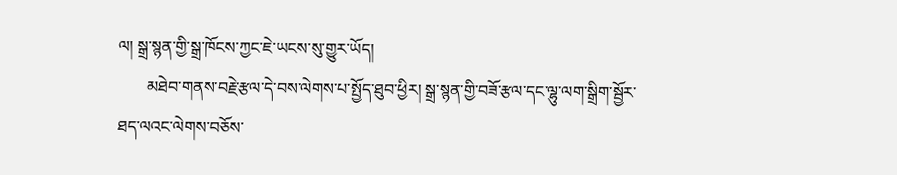ལ། སྒྲ་སྙན་གྱི་སྒྲ་ཁོངས་ཀྱང་ཇེ་ཡངས་སུ་གྱུར་ཡོད།
       མཐེབ་གནས་བརྗེ་རྩལ་དེ་བས་ལེགས་པ་སྤྱོད་ཐུབ་ཕྱིར། སྒྲ་སྙན་གྱི་བཟོ་རྩལ་དང་ལྷུ་ལག་སྒྲིག་སྦྱོར་ཐད་ལའང་ལེགས་བཅོས་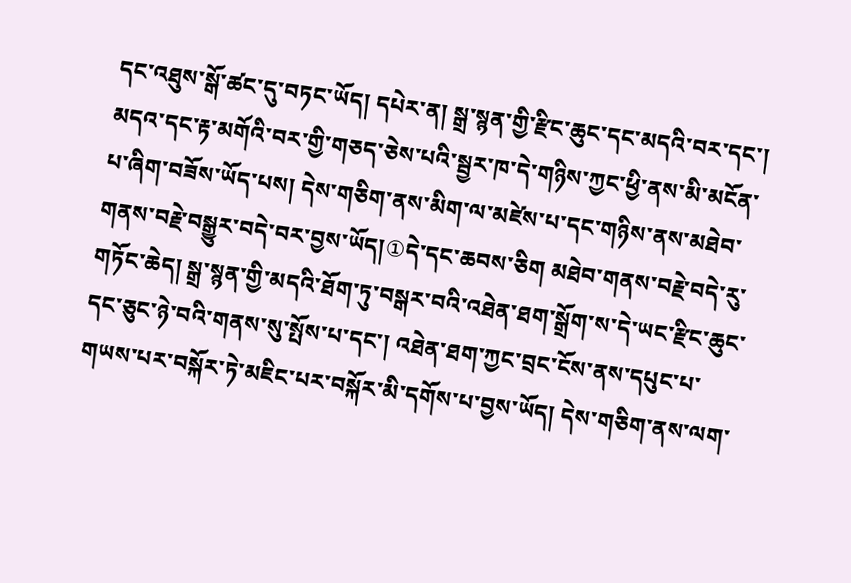དང་འཐུས་སྒོ་ཚང་དུ་བཏང་ཡོད། དཔེར་ན། སྒྲ་སྙན་གྱི་རྫིང་ཆུང་དང་མདའི་བར་དང་། མདའ་དང་རྟ་མགོའི་བར་གྱི་གཅད་ཅེས་པའི་སྦྱར་ཁ་དེ་གཉིས་ཀྱང་ཕྱི་ནས་མི་མངོན་པ་ཞིག་བཟོས་ཡོད་པས། དེས་གཅིག་ནས་མིག་ལ་མཛེས་པ་དང་གཉིས་ནས་མཐེབ་གནས་བརྗེ་བསྒྱུར་བདེ་བར་བྱས་ཡོད།①དེ་དང་ཆབས་ཅིག མཐེབ་གནས་བརྗེ་བདེ་རུ་གཏོང་ཆེད། སྒྲ་སྙན་གྱི་མདའི་ཐོག་ཏུ་བསྒར་བའི་འཐེན་ཐག་སྒྲོག་ས་དེ་ཡང་རྫིང་ཆུང་དང་ཅུང་ཉེ་བའི་གནས་སུ་སྤོས་པ་དང་། འཐེན་ཐག་ཀྱང་བྲང་ངོས་ནས་དཔུང་པ་གཡས་པར་བསྐོར་ཏེ་མཇིང་པར་བསྐོར་མི་དགོས་པ་བྱས་ཡོད། དེས་གཅིག་ནས་ལག་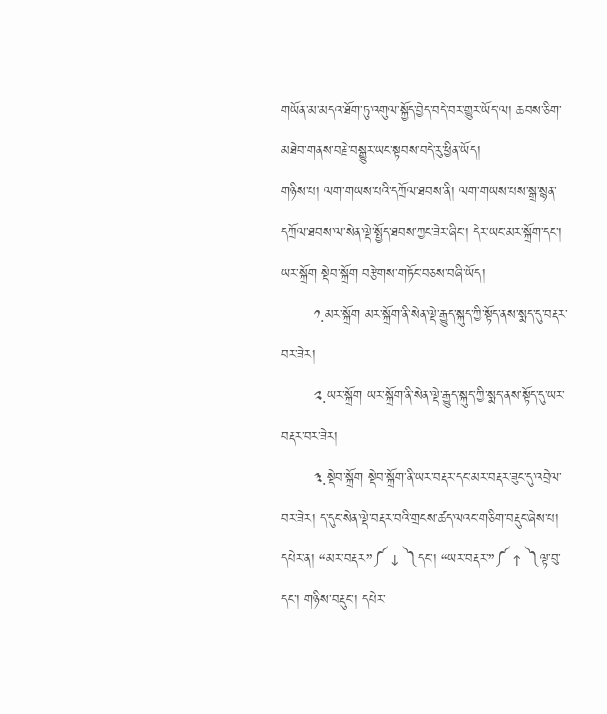གཡོན་མ་མདའ་ཐོག་ཏུ་འགུལ་སྐྱོད་བྱེད་བདེ་བར་གྱུར་ཡོད་ལ། ཆབས་ཅིག་མཐེབ་གནས་བརྗེ་བསྒྱུར་ཡང་སྟབས་བདེ་རུ་ཕྱིན་ཡོད།
གཉིས་པ། ལག་གཡས་པའི་དཀྲོལ་ཐབས་ནི། ལག་གཡས་པས་སྒྲ་སྙན་དཀྲོལ་ཐབས་ལ་སེན་ལྡེ་སྤྱོད་ཐབས་ཀྱང་ཟེར་ཞིང་། དེར་ཡང་མར་སྐྲོག་དང་། ཡར་སྐྲོག སྡེབ་སྐྲོག བརྩེགས་གཏོང་བཅས་བཞི་ཡོད།
       ༡.མར་སྐྲོག མར་སྐྲོག་ནི་སེན་ལྡེ་རྒྱུད་སྐུད་ཀྱི་སྟོད་ནས་སྨད་དུ་བརྡར་བར་ཟེར།
       ༢.ཡར་སྐྲོག ཡར་སྐྲོག་ནི་སེན་ལྡེ་རྒྱུད་སྐུད་ཀྱི་སྨད་ནས་སྟོད་དུ་ཡར་བརྡར་བར་ཟེར།
       ༣.སྡེབ་སྐྲོག སྡེབ་སྐྲོག་ནི་ཡར་བརྡར་དང་མར་བརྡར་ཟུང་དུ་འབྲེལ་བར་ཟེར། ད་དུང་སེན་ལྡེ་བརྡར་བའི་གྲངས་ཚད་ལའང་གཅིག་བརྡུང་ཞེས་པ། དཔེར་ན། “མར་བརྡར”༼ ↓ ༽དང་། “ཡར་བརྡར་”༼ ↑ ༽ལྟ་བུ་དང་། གཉིས་བརྡུང་། དཔེར་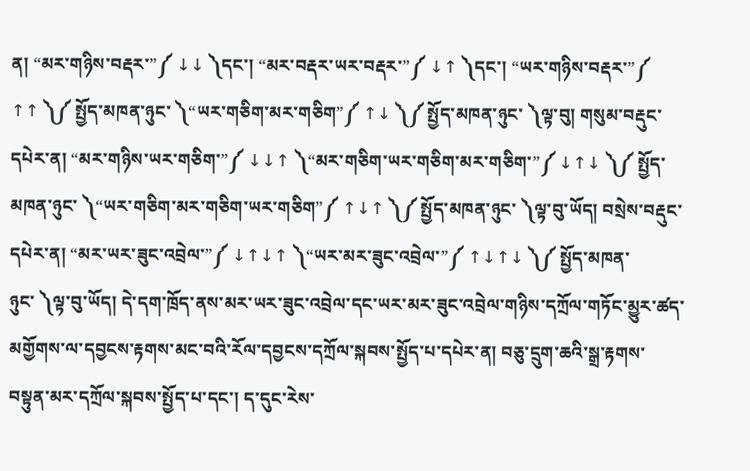ན། “མར་གཉིས་བརྡར་”༼ ↓↓ ༽དང་། “མར་བརྡར་ཡར་བརྡར་”༼ ↓↑ ༽དང་། “ཡར་གཉིས་བརྡར་”༼ ↑↑ ༽༼ སྤྱོད་མཁན་ཉུང་ ༽“ཡར་གཅིག་མར་གཅིག”༼ ↑↓ ༽༼ སྤྱོད་མཁན་ཉུང་ ༽ལྟ་བུ། གསུམ་བརྡུང་དཔེར་ན། “མར་གཉིས་ཡར་གཅིག་”༼ ↓↓↑ ༽“མར་གཅིག་ཡར་གཅིག་མར་གཅིག་”༼ ↓↑↓ ༽༼ སྤྱོད་མཁན་ཉུང་ ༽“ཡར་གཅིག་མར་གཅིག་ཡར་གཅིག”༼ ↑↓↑ ༽༼ སྤྱོད་མཁན་ཉུང་ ༽ལྟ་བུ་ཡོད། བསྲེས་བརྡུང་དཔེར་ན། “མར་ཡར་ཟུང་འབྲེལ་”༼ ↓↑↓↑ ༽“ཡར་མར་ཟུང་འབྲེལ་”༼ ↑↓↑↓ ༽༼ སྤྱོད་མཁན་ཉུང་ ༽ལྟ་བུ་ཡོད། དེ་དག་ཁྲོད་ནས་མར་ཡར་ཟུང་འབྲེལ་དང་ཡར་མར་ཟུང་འབྲེལ་གཉིས་དཀྲོལ་གཏོང་མྱུར་ཚད་མགྱོགས་ལ་དབྱངས་རྟགས་མང་བའི་རོལ་དབྱངས་དཀྲོལ་སྐབས་སྤྱོད་པ་དཔེར་ན། བཅུ་དྲུག་ཆའི་སྒྲ་རྟགས་བསྟུན་མར་དཀྲོལ་སྐབས་སྤྱོད་པ་དང་། ད་དུང་རེས་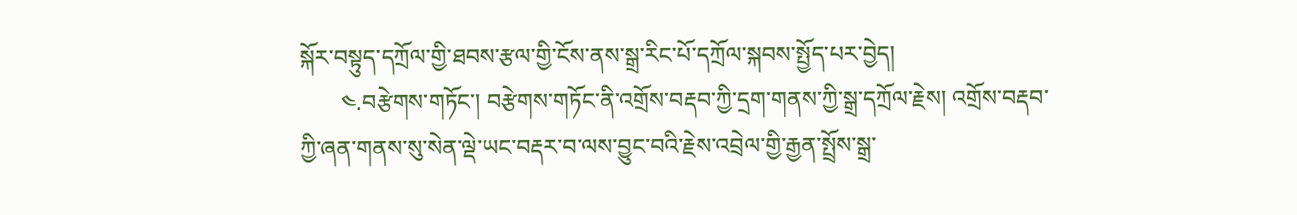སྐོར་བསྟུད་དཀྲོལ་གྱི་ཐབས་རྩལ་གྱི་ངོས་ནས་སྒྲ་རིང་པོ་དཀྲོལ་སྐབས་སྤྱོད་པར་བྱེད།
       ༤.བརྩེགས་གཏོང་། བརྩེགས་གཏོང་ནི་འགྲོས་བརྡབ་ཀྱི་དྲག་གནས་ཀྱི་སྒྲ་དཀྲོལ་རྗེས། འགྲོས་བརྡབ་ཀྱི་ཞན་གནས་སུ་སེན་ལྡེ་ཡང་བརྡར་བ་ལས་བྱུང་བའི་རྗེས་འབྲེལ་གྱི་རྒྱན་སྤྲོས་སྒྲ་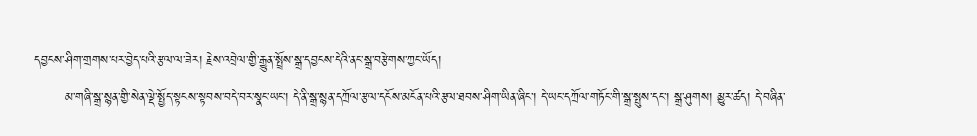དབྱངས་ཤིག་གྲགས་པར་བྱེད་པའི་རྩལ་ལ་ཟེར། རྗེས་འབྲེལ་གྱི་རྒྱུན་སྤྲོས་སྒྲ་དབྱངས་དེའི་ནང་སྒྲ་བརྩེགས་ཀྱང་ཡོད།
       མ་གཞི་སྒྲ་སྙན་གྱི་སེན་ལྡེ་སྤྱོད་སྟངས་སྟབས་བདེ་བར་སྣང་ཡང་། དེ་ནི་སྒྲ་སྙན་དཀྲོལ་རྩལ་དངོས་མངོན་པའི་རྩལ་ཐབས་ཤིག་ཡིན་ཞིང་། དེ་ཡང་དཀྲོལ་གཏོང་གི་སྒྲ་སྤུས་དང་། སྒྲ་ཤུགས། མྱུར་ཚད། དེ་བཞིན་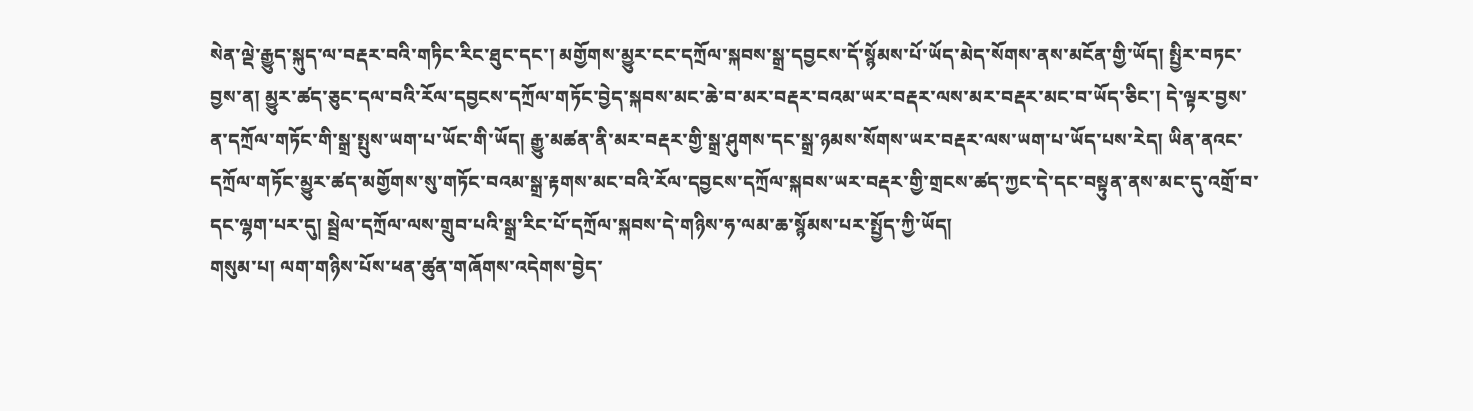སེན་ལྡེ་རྒྱུད་སྐུད་ལ་བརྡར་བའི་གཏིང་རིང་ཐུང་དང་། མགྱོགས་མྱུར་ངང་དཀྲོལ་སྐབས་སྒྲ་དབྱངས་དོ་སྙོམས་པོ་ཡོད་མེད་སོགས་ནས་མངོན་གྱི་ཡོད། སྤྱིར་བཏང་བྱས་ན། མྱུར་ཚད་ཅུང་དལ་བའི་རོལ་དབྱངས་དཀྲོལ་གཏོང་བྱེད་སྐབས་མང་ཆེ་བ་མར་བརྡར་བའམ་ཡར་བརྡར་ལས་མར་བརྡར་མང་བ་ཡོད་ཅིང་། དེ་ལྟར་བྱས་ན་དཀྲོལ་གཏོང་གི་སྒྲ་སྤུས་ཡག་པ་ཡོང་གི་ཡོད། རྒྱུ་མཚན་ནི་མར་བརྡར་གྱི་སྒྲ་ཤུགས་དང་སྒྲ་ཉམས་སོགས་ཡར་བརྡར་ལས་ཡག་པ་ཡོད་པས་རེད། ཡིན་ནའང་དཀྲོལ་གཏོང་མྱུར་ཚད་མགྱོགས་སུ་གཏོང་བའམ་སྒྲ་རྟགས་མང་བའི་རོལ་དབྱངས་དཀྲོལ་སྐབས་ཡར་བརྡར་གྱི་གྲངས་ཚད་ཀྱང་དེ་དང་བསྟུན་ནས་མང་དུ་འགྲོ་བ་དང་ལྷག་པར་དུ། སྦྲེལ་དཀྲོལ་ལས་གྲུབ་པའི་སྒྲ་རིང་པོ་དཀྲོལ་སྐབས་དེ་གཉིས་ཧ་ལམ་ཆ་སྙོམས་པར་སྤྱོད་ཀྱི་ཡོད།
གསུམ་པ། ལག་གཉིས་པོས་ཕན་ཚུན་གཞོགས་འདེགས་བྱེད་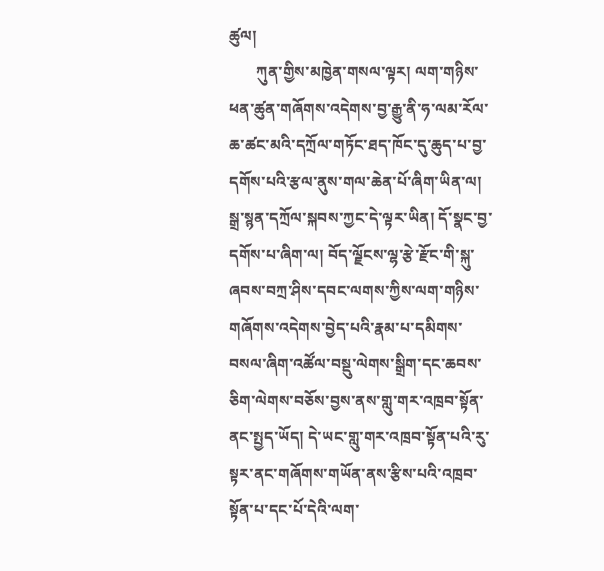ཚུལ།
       ཀུན་གྱིས་མཁྱེན་གསལ་ལྟར། ལག་གཉིས་ཕན་ཚུན་གཞོགས་འདེགས་བྱ་རྒྱུ་ནི་ཧ་ལམ་རོལ་ཆ་ཚང་མའི་དཀྲོལ་གཏོང་ཐད་ཁོང་དུ་ཆུད་པ་བྱ་དགོས་པའི་རྩལ་ནུས་གལ་ཆེན་པོ་ཞིག་ཡིན་ལ། སྒྲ་སྙན་དཀྲོལ་སྐབས་ཀྱང་དེ་ལྟར་ཡིན། དོ་སྣང་བྱ་དགོས་པ་ཞིག་ལ། བོད་ལྗོངས་ལྷ་རྩེ་རྫོང་གི་སྐུ་ཞབས་བཀྲ་ཤིས་དབང་ལགས་ཀྱིས་ལག་གཉིས་གཞོགས་འདེགས་བྱེད་པའི་རྣམ་པ་དམིགས་བསལ་ཞིག་འཚོལ་བསྡུ་ལེགས་སྒྲིག་དང་ཆབས་ཅིག་ལེགས་བཅོས་བྱས་ནས་གླུ་གར་འཁྲབ་སྟོན་ནང་སྤྱད་ཡོད། དེ་ཡང་གླུ་གར་འཁྲབ་སྟོན་པའི་རུ་སྟར་ནང་གཞོགས་གཡོན་ནས་རྩིས་པའི་འཁྲབ་སྟོན་པ་དང་པོ་དེའི་ལག་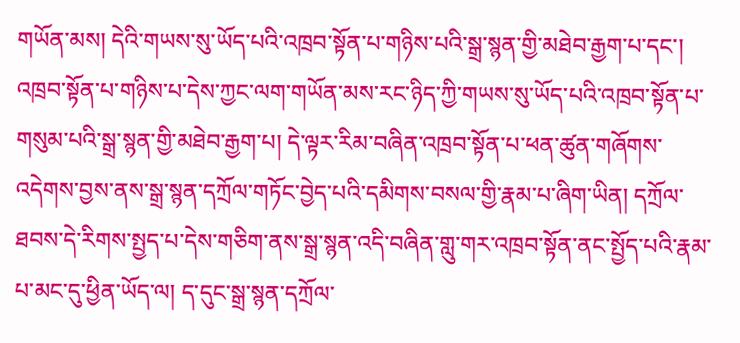གཡོན་མས། དེའི་གཡས་སུ་ཡོད་པའི་འཁྲབ་སྟོན་པ་གཉིས་པའི་སྒྲ་སྙན་གྱི་མཐེབ་རྒྱག་པ་དང་། འཁྲབ་སྟོན་པ་གཉིས་པ་དེས་ཀྱང་ལག་གཡོན་མས་རང་ཉིད་ཀྱི་གཡས་སུ་ཡོད་པའི་འཁྲབ་སྟོན་པ་གསུམ་པའི་སྒྲ་སྙན་གྱི་མཐེབ་རྒྱག་པ། དེ་ལྟར་རིམ་བཞིན་འཁྲབ་སྟོན་པ་ཕན་ཚུན་གཞོགས་འདེགས་བྱས་ནས་སྒྲ་སྙན་དཀྲོལ་གཏོང་བྱེད་པའི་དམིགས་བསལ་གྱི་རྣམ་པ་ཞིག་ཡིན། དཀྲོལ་ཐབས་དེ་རིགས་སྤྱད་པ་དེས་གཅིག་ནས་སྒྲ་སྙན་འདི་བཞིན་གླུ་གར་འཁྲབ་སྟོན་ནང་སྤྱོད་པའི་རྣམ་པ་མང་དུ་ཕྱིན་ཡོད་ལ། ད་དུང་སྒྲ་སྙན་དཀྲོལ་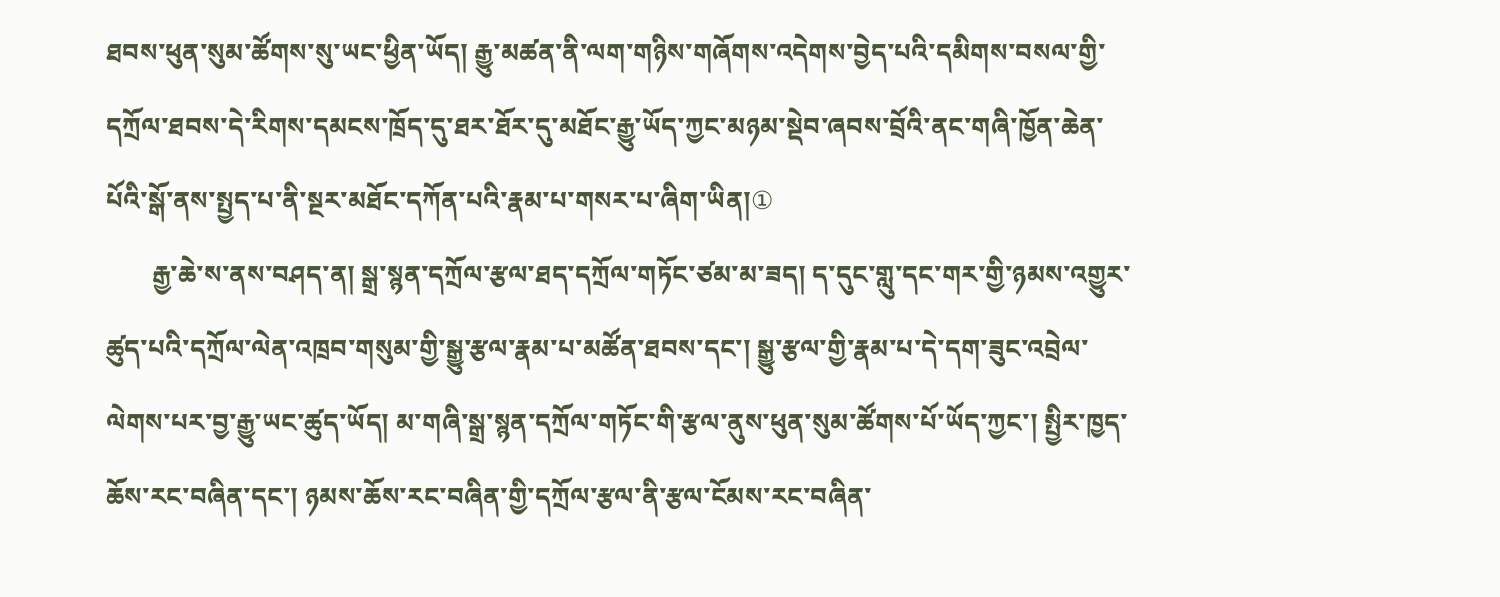ཐབས་ཕུན་སུམ་ཚོགས་སུ་ཡང་ཕྱིན་ཡོད། རྒྱུ་མཚན་ནི་ལག་གཉིས་གཞོགས་འདེགས་བྱེད་པའི་དམིགས་བསལ་གྱི་དཀྲོལ་ཐབས་དེ་རིགས་དམངས་ཁྲོད་དུ་ཐར་ཐོར་དུ་མཐོང་རྒྱུ་ཡོད་ཀྱང་མཉམ་སྡེབ་ཞབས་བྲོའི་ནང་གཞི་ཁྱོན་ཆེན་པོའི་སྒོ་ནས་སྤྱད་པ་ནི་སྔར་མཐོང་དཀོན་པའི་རྣམ་པ་གསར་པ་ཞིག་ཡིན།①
       རྒྱ་ཆེ་ས་ནས་བཤད་ན། སྒྲ་སྙན་དཀྲོལ་རྩལ་ཐད་དཀྲོལ་གཏོང་ཙམ་མ་ཟད། ད་དུང་གླུ་དང་གར་གྱི་ཉམས་འགྱུར་ཚུད་པའི་དཀྲོལ་ལེན་འཁྲབ་གསུམ་གྱི་སྒྱུ་རྩལ་རྣམ་པ་མཚོན་ཐབས་དང་། སྒྱུ་རྩལ་གྱི་རྣམ་པ་དེ་དག་ཟུང་འབྲེལ་ལེགས་པར་བྱ་རྒྱུ་ཡང་ཚུད་ཡོད། མ་གཞི་སྒྲ་སྙན་དཀྲོལ་གཏོང་གི་རྩལ་ནུས་ཕུན་སུམ་ཚོགས་པོ་ཡོད་ཀྱང་། སྤྱིར་ཁྱད་ཆོས་རང་བཞིན་དང་། ཉམས་ཆོས་རང་བཞིན་གྱི་དཀྲོལ་རྩལ་ནི་རྩལ་ངོམས་རང་བཞིན་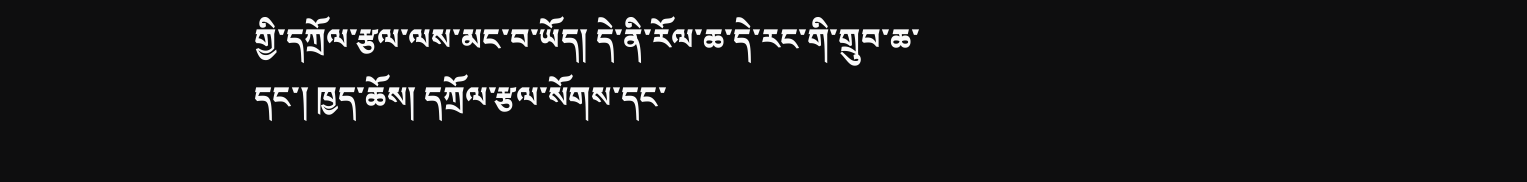གྱི་དཀྲོལ་རྩལ་ལས་མང་བ་ཡོད། དེ་ནི་རོལ་ཆ་དེ་རང་གི་གྲུབ་ཆ་དང་། ཁྱད་ཆོས། དཀྲོལ་རྩལ་སོགས་དང་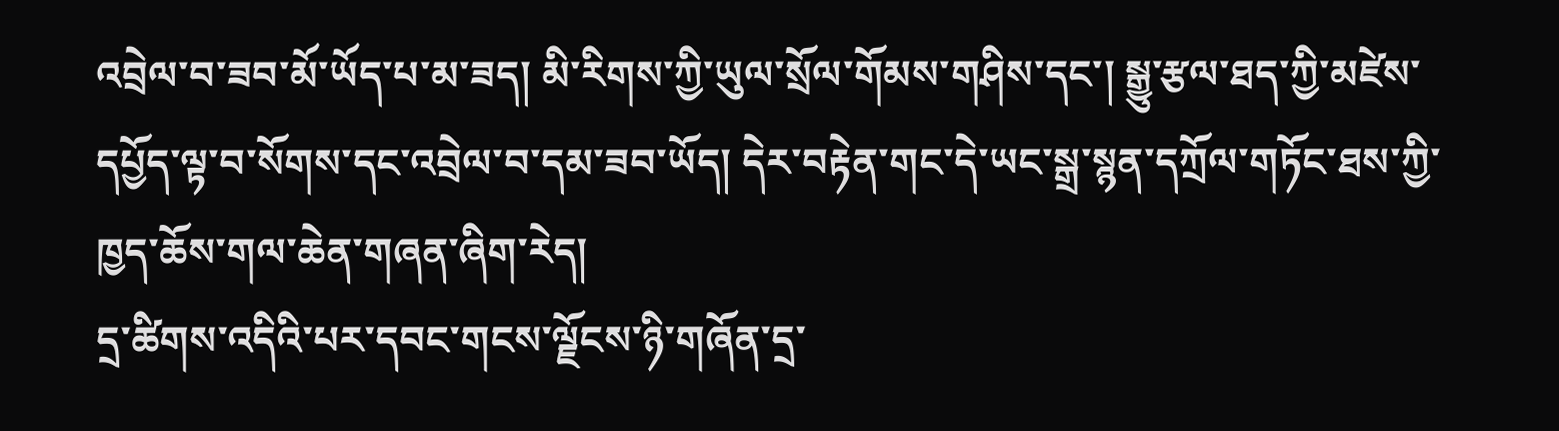འབྲེལ་བ་ཟབ་མོ་ཡོད་པ་མ་ཟད། མི་རིགས་ཀྱི་ཡུལ་སྲོལ་གོམས་གཤིས་དང་། སྒྱུ་རྩལ་ཐད་ཀྱི་མཛེས་དཔྱོད་ལྟ་བ་སོགས་དང་འབྲེལ་བ་དམ་ཟབ་ཡོད། དེར་བརྟེན་གང་དེ་ཡང་སྒྲ་སྙན་དཀྲོལ་གཏོང་ཐས་ཀྱི་ཁྱད་ཆོས་གལ་ཆེན་གཞན་ཞིག་རེད།
དྲ་ཚིགས་འདིའི་པར་དབང་གངས་ལྗོངས་ཉི་གཞོན་དྲ་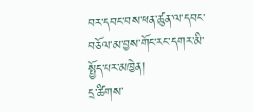བར་དབང་བས་ཕན་ཚུན་ལ་དབང་བཅོལ་མ་བྱས་གོང་རང་དགར་མི་སྤྱོད་པར་མཁྱེན།
དྲ་ཚིགས་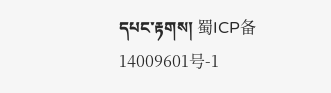དཔང་རྟགས། 蜀ICP备14009601号-1